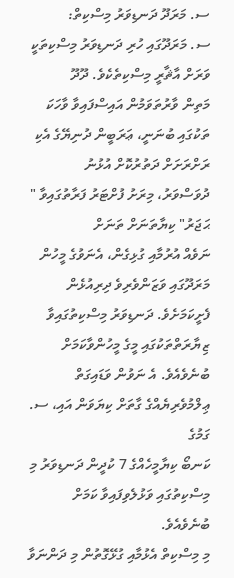ސ. މަރަދޫ ދަނޑިވަރު މިސްކިތް:
ސ. މަރަދޫގައި ހުރި ދަނޑިވަރު މިސްކިތަކީ ވަރަށް އާޘާރީ މިސްކިތެކެވެ. ދޫދޫ
މަތިން ވާރުތަވަމުން އައިސްފައިވާ ވާހަކަ
ތަކުގައި ބުނަނީ، ޢަރަބީން ދުނިޔޭގެ އެކި ރަށްރަށަށް ދަތުރުކޮށް އުޅުނު
ދުވަސްވަރު، މިރަށު ފުށްޓަރު ފަރާތުގައިވާ " ޙަޖަރު" ކިޔާތަނަށް ތަނަށް
ނަވެއް އުރުމާއި ގުޅިގެން، އެނަވުގެ މީހުން މަރަދޫގައި ވަޒަންވެރިވެ ދިރިއުޅެން
ފެށީކަމަށެވެ. ދަނޑިވަރު މިސްކިތުގައިވާ ޒިޔާރަތްތަކުގައި މީގެ މީހުންވާކަމަށް
ބުނެވެއެވެ. އެ ނަވުން ވަޑައިގަތް ޢިލްމުވެރިޔެއްގެ ގާތަށް ކިޔަވަން އައި، ސ. ގަމުގެ
ކަނބޯ ކިޔާމީހެއްގެ 7 ކުދީން ދަނޑިވަރު މި މިސްކިތުގައި ވަޅުލެވިފައިވާ ކަމަށް
ބުނެވެއެވެ.
މި މިސްކިތް އެޅުމާއި ގުޅޭގޮތުން މި ދަންނަވާ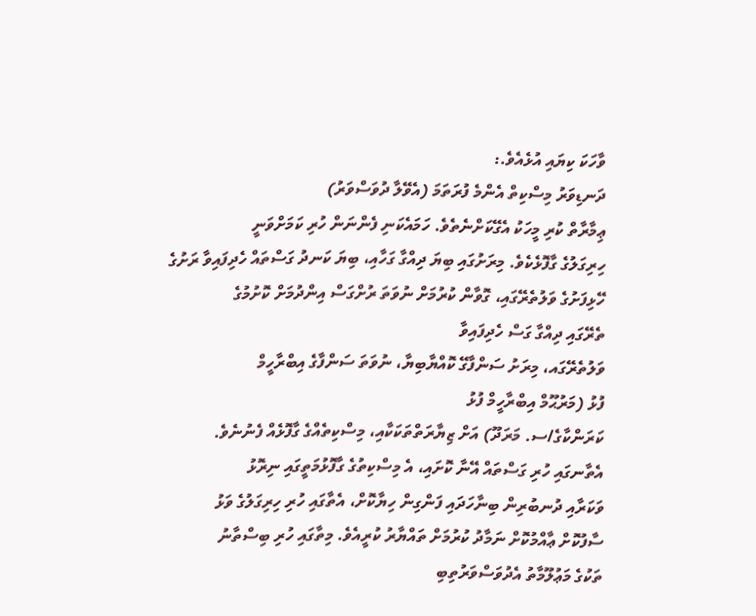ވާހަކަ ކިޔައި އުޅެއެވެ.:
ދަނޑިވަރު މިސްކިތް އެންމެ ފުރަތަމަ (އެވޭލާ ދުވަސްވަރު)
ޢިމާރާތް ކުރި މީހަކު އެގޭކަށްނެތެވެ. ހަމައެކަނި ފެންނަން ހުރި ކަމަށްވަނީ
ހިރިގަލުގެ ގާފޮޅެކެވެ. މިރަށުގައި ބިޔަ ދިއްގާ ގަހާއި، ބިޔަ ކަނދު ގަސްތައް ހެދިފައިވާ ރަށުގެ
ހޭޅިފަށުގެ ވަލުތެރޭގައި، ގޮވާން ކުރުމަށް ނުވަތަ ރުށްގަސް އިންދުމަށް ކޮށުމުގެ
ތެރޭގައި ދިއްގާ ގަސް ހެދިފައިވާ
ވަލުތެރޭގައ، މިރަށު ސަންފާގޭ ކޮއްޔާބިޔާ، ނުވަތަ ސަންފާގެ އިބްރާހީމް
ފުޅު (މަރުޙޫމް އިބްރާހީމް ފުޅު
ކަރަންކާގެ/ސ. މަރަދޫ) އަށް ޒިޔާރަތްތަކަކާއި، މިސްކިތެއްގެ ގާފޮޅެއް ފެނުނެވެ.
އެތާނގައި ހުރި ގަސްތައް އޭނާ ކޮށައި، އެ މިސްކިތުގެ ގާފޮޅުމަތީގައި ނިރޮޅު
ވަކަރާއި ދުނބުރިން ބިނާހަދައި ފަންގިން ހިޔާކޮށް، އެތާގައި ހުރި ހިރިގަލުގެ ވަޅު
ސާފުކޮށް ޢާއްމުކޮށް ނަމާދު ކުރުމަށް ތައްޔާރު ކުރީއެވެ. މިތާގައި ހުރި ބިސްތާނު
ތަކުގެ މަޢުލޫމާތު އެދުވަސްވަރުތިބި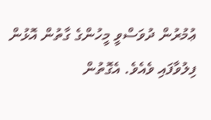ޢުމުރުން ދުވަސްވީ މީހުންގެ ގާތުން އޮޅުން ފިލުވާފައި ވެއެވެ. އެގޮތުން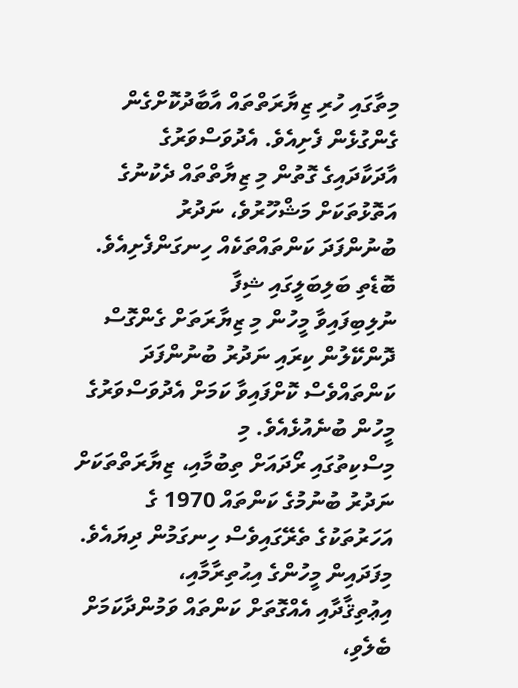މިތާގައި ހުރި ޒިޔާރަތްތައް އާބާދުކޮށްގެން ގެންގުޅެން ފެށިއެވެ. އެދުވަސްވަރުގެ
އާދަކާދައިގެ ގޮތުން މި ޒިޔާތްތައް ދެކުނުގެ އަތޮޅުތަކަށް މަޝްހޫރުވެ، ނަދުރު
ބުނުންފަދަ ކަންތައްތަކެއް ހިނގަންފެށިއެވެ. ބޮޑެތި ބަލިބަލީގައި ޝިފާ
ނުލިބިފައިވާ މީހުން މި ޒިޔާރަތަށް ގެންގޮސް ދޮންކޭލުން ކިރައި ނަދުރު ބުނުންފަދަ
ކަންތައްވެސް ކޮށްފައިވާ ކަމަށް އެދުވަސްވަރުގެ މީހުން ބުނެއުޅެއެވެ. މި
މިސްކިތުގައި ރޯދައަށް ތިބުމާއި، ޒިޔާރަތްތަކަށް ނަދުރު ބުނުމުގެ ކަންތައް 1970 ގެ
އަހަރުތަކުގެ ތެރޭގައިވެސް ހިނގަމުން ދިޔައެވެ. މިފަދައިން މީހުންގެ އިޙުތިރާމާއި،
އިޢުތިޤާދާއި އެއްގޮތަށް ކަންތައް ވަމުންދާކަމަށް ބެލެވި،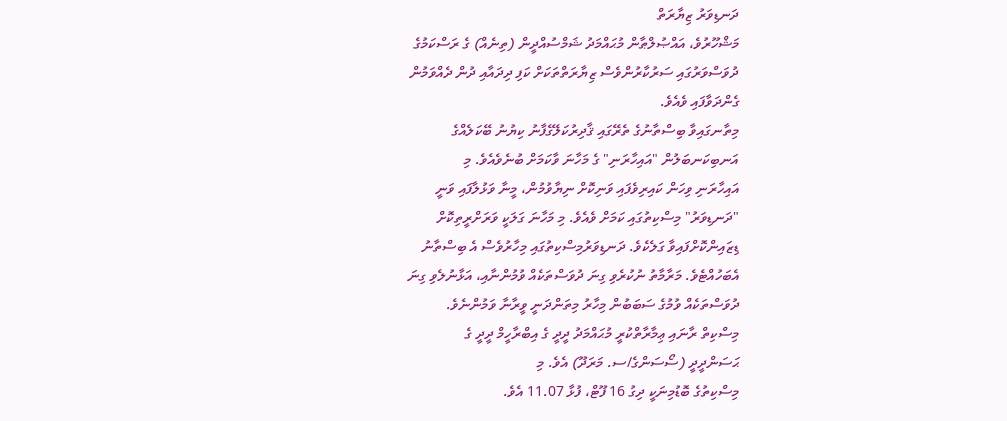ދަނޑިވަރު ޒިޔާރަތް
މަޝްހޫރުވެ، އައްޞުލްޠާން މުޙައްމަދު ޝަމްސުއްދީން (ތިނެއް) ގެ ރަސްކަމުގެ
ދުވަސްވަރުގައި ސަރުކާރުންވެސް ޒިޔާރަތްތަކަށް ކަފި ދިދައާއި ދުން ދެއްވަމުން
ގެންދަވާފައި ވެއެވެ.
މިތާނގައިވާ ބިސްތާނުގެ ތެރޭގައި ޤާދިރުކަލޭގެފާނު ކިޔުނު ބޭކަލެއްގެ
އަނބިކަނބަލުން "އައިހާރަނި" ގެ މަހާނަ ވާކަމަށް ބުނެވެއެވެ. މި
އައިހާރަނި ވިހަން ކައިރިވެފައި ވަނިކޮށް ނިޔާވުމުން، މީނާ ވަޅުލާފައި ވަނީ
"ދަނޑިވަރު" މިސްކިތުގައި ކަމަށް ވެއެވެ. މި މަހާނަ ގަލަކީ ވަރަށްރީތިކޮށް
ޑިޒައިންކޮށްފައިވާ ގަލެކެވެ. ދަނޑިވަރުމިސްކިތުގައި މިހާރުވެސް އެ ބިސްތާނު
އެބަހުއްޓެވެ. މަރާމާތު ނުކުރެވި ގިނަ ދުވަސްތަކެއް ވުމުންނާއި، އަޅާނުލެވި ގިނަ
ދުވަސްތަކެއް ވުމުގެ ސަބަބުން މިހާރު މިތަންދަނީ ވީރާނާ ވަމުންނެވެ.
މިސްކިތް ރާނައި ޢިމާރާތްކުރީ މުޙައްމަދު ދީދީ ގެ އިބްރާހީމް ދީދީ ގެ
ޙަސަންދީދީ (ސޯސަންގެ/ސ. މަރަދޫ) އެވެ. މި
މިސްކިތުގެ ބޮޑުމިނަކީ ދިގު 16 ފޫޓް، ފުޅާ 11.07 އެވެ.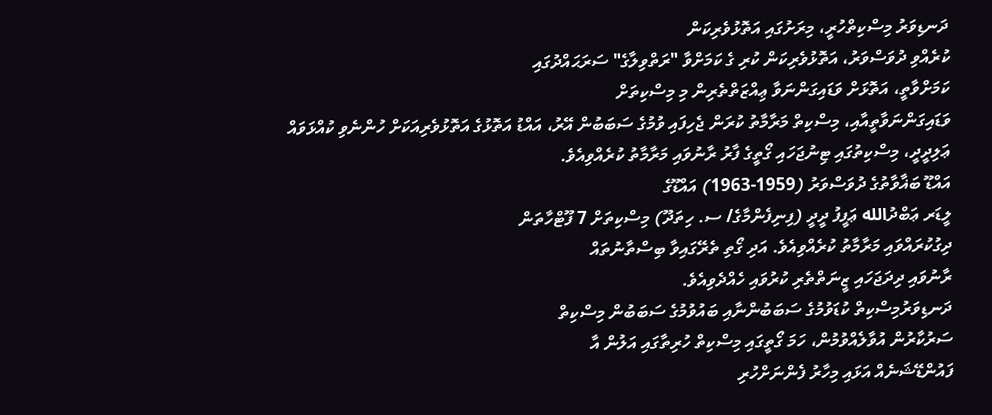ދަނޑިވަރު މިސްކިތްހުރީ، މިރަށުގައި އަތޮޅުވެރިކަން
ކުރެއްވި ދުވަސްވަރު، އަތޮޅުވެރިކަން ކުރި ގެ ކަމަށްވާ "ރަތްވިލާގެ" ސަރަޙައްދުގައި
ކަމަށްވާތީ، އަތޮޅަށް ވަޑައިގަންނަވާ ޢިއްޒަތްތެރިން މި މިސްކިތަށް
ވަޑައިގަންނަވާތީއާއި، މިސްކިތް މަރާމާތު ކުރަން ޖެހިފައި ވުމުގެ ސަބަބުން އޭރު، އައްޑު އަތޮޅުގެ އަތޮޅުވެރިއަކަށް ހުންނެވި ކުއްޅަވައް
ޢަލިދީދީ، މިސްކިތުގައި ޓިނުޖަހައި ގޯތީގެ ފާރު ރާނުވައި މަރާމާތު ކުރެއްވިއެވެ.
އައްޑޫ ބަޣާވާތުގެ ދުވަސްވަރު (1959-1963) އައްޑޫގެ
ލީޑަރ ޢަބްދުالله ޢަފީފު ދީދީ (ފިނިފެންމާގެ/ ސ. ހިތަދޫ) މިސްކިތަށް 7 ފޫޓްހާތަން
ދިގުކުރައްވައި މަރާމާތު ކުރެއްވިއެވެ. އަދި ގޯތި ތެރޭގައިވާ ބިސްތާނުތައް
ރާނުވައި ދިދަޖަހައި ޒީނަތްތެރި ކުރުވައި ހެއްދެވިއެވެ.
ދަނޑިވަރުމިސްކިތް ކުޑަވުމުގެ ސަބަބުންނާއި ބައުވުމުގެ ސަބަބުން މިސްކިތް
ސަރުކާރުން އުވާލެއްވުމުން، ހަމަ ގޯތީގައި މިސްކިތް ހުރިތާގައި އަލުން އާ
ފައުންޑޭޝަނެއް އަޅައި މިހާރު ފެންނަށްހުރި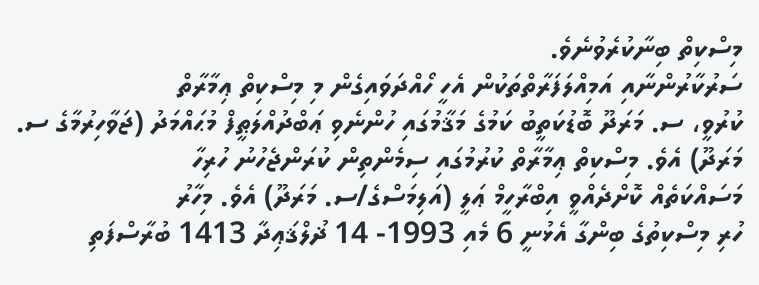މިސްކިތް ބިނާކުރެވުނެވެ.
ސަރުކާރުންނާއި އަމިއްލަފަރާތްތަކުން އެހީ ހޯއްދަވައިގެން މި މިސްކިތް ޢިމާރާތް
ކުރުވީ، ސ. މަރަދޫ ބޮޑުކަތީބު ކަމުގެ މަޤާމުގައި ހުންނެވި ޢަބްދުއްލަޠީފް މުޙައްމަދު (ޖަވާހިރުމާގެ ސ.
މަރަދޫ) އެވެ. މިސްކިތް ޢިމާރާތް ކުރުމުގައި ސިމެންތިން ކުރަންޖެހުނު ހުރިހާ
މަސައްކަތެއް ކޮށްދެއްވީ އިބްރާހީމް ޢަލީ (އަލިމަސްގެ/ސ. މަރަދޫ) އެވެ. މިހާރު
ހުރި މިސްކިތުގެ ބިންގާ އެޅުނީ 6 މެއި 1993- 14 ޛުލްޤަޢިދާ 1413 ބުރާސްފަތި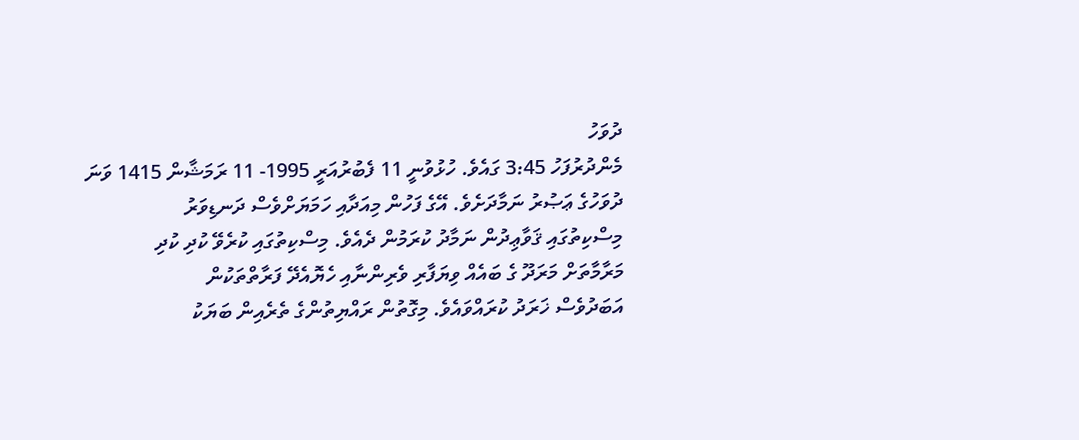ދުވަހު
މެންދުރުފަހު 3:45 ގައެވެ. ހުޅުވުނީ 11 ފެބުރުއަރީ 1995- 11 ރަމަޝާން 1415 ވަނަ
ދުވަހުގެ ޢަޞުރު ނަމާދަށެވެ. އޭގެ ފަހުން މިއަދާއި ހަމަޔަށްވެސް ދަނޑިވަރު
މިސްކިތުގައި ޤަވާޢިދުން ނަމާދު ކުރަމުން ދެއެވެ. މިސްކިތުގައި ކުރެވޭ ކުދި ކުދި
މަރާމާތަށް މަރަދޫ ގެ ބައެއް ވިޔަފާރި ވެރިންނާއި ހެޔޮއެދޭ ފަރާތްތަކުން
އަބަދުވެސް ޚަރަދު ކުރައްވައެވެ. މިގޮތުން ރައްޔިތުންގެ ތެރެއިން ބަޔަކު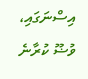އިސްނަގައި، ވުޟޫ ކުރާނެ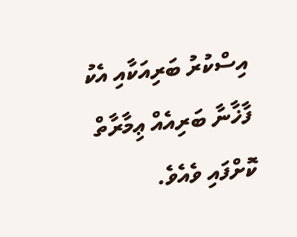އިސްކުރު ބަރިއަކާއި އެކު ފާޚާނާ ބަރިއެއް ޢިމާރާތް
ކޮށްފައި ވެއެވެ.